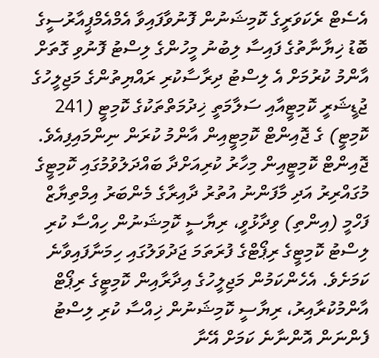އެސެޓް ރެކަވަރީގެ ކޮމިޝަނުން ފޮނުވާފައިވާ އެމްއެމްޕީއާރުސީގެ ބޮޑު ޚިޔާނާތުގެ ފައިސާ ލިބުނު މީހުންގެ ލިސްޓު ފޮނުވި ގޮތަށް އާންމު ކުރުމަށް އެ ލިސްޓު ދިރާސާކުރި ރައްޔިތުންގެ މަޖިލީހުގެ ޖުޑީޝަރީ ކޮމިޓީއާއި ސަލާމަތީ ޚިދުމަތްތަކުގެ ކޮމިޓީ (241 ކޮމިޓީ) ގެ ޖޮއިންޓް ކޮމިޓީއިން އާންމު ކުރަން ނިންމައިފިއެވެ.
ޖޮއިންޓް ކޮމިޓީއިން މިހާރު ކުރިއަށްދާ ބައްދަލުވުމުގައި ކޮމިޓީގެ މުގައްރިރު އަދި މާފަންނު އުތުރު ދާއިރާގެ މެންބަރު އިމްތިޔާޒް ފަހްމީ (އިންތި) ވިދާޅުވީ، ރިޔާސީ ކޮމިޝަނުން ހިއްސާ ކުރި ލިސްޓު ކޮމިޓީގެ ރިޕޯޓްގެ ފުރަތަމަ ޖަދުވަލުގައި ހިމަނާފައިވާނެ ކަމަށެވެ. އެހެންކަމުން މަޖިލީހުގެ އިދާރާއިން ކޮމިޓީގެ ރިޕޯޓް އާންމުކުރާއިރު، ރިޔާސީ ކޮމިޝަނުން ޚިއްސާ ކުރި ލިސްޓު ފެންނަން އޮންނާނެ ކަމަށް އޭނާ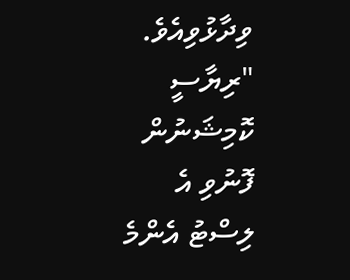ވިދާޅުވިއެވެ.
"ރިޔާސީ ކޮމިޝަނުން ފޮނުވި އެ ލިސްޓު އެންމެ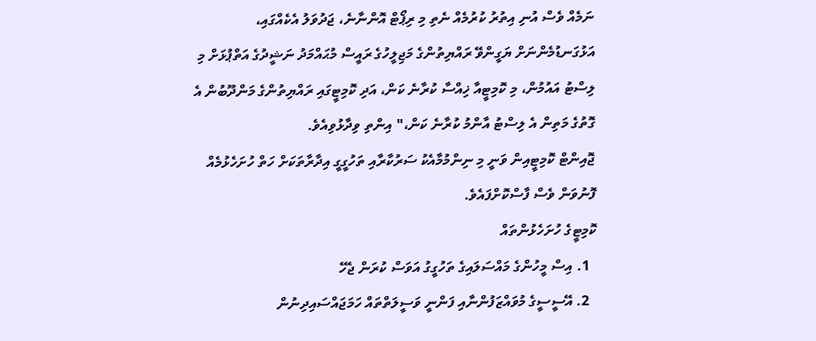ނަމެއް ވެސް އުނި އިތުރު ކުރުމެއް ނެތި މި ރިޕޯޓް އޮންނާނެ، ޖަދުވަލު އެކެއްގައި، އަޅުގަނޑުމެންނަށް ޔަގީންވޭ ރައްޔިތުންގެ މަޖިލީހުގެ ރައީސް މުޙައްމަދު ނަޝީދުގެ އަތްޕުޅަށް މި ލިސްޓު އައުމުން، މި ކޮމިޓީއާ ޚިއްސާ ކުރާނެ ކަން، އަދި ކޮމިޓީގައި ރައްޔިތުންގެ މަންދޫބުން އެ ގޮތުގެ މަތިން އެ ލިސްޓު އާންމު ކުރާނެ ކަން،" އިންތި ވިދާޅުވިއެވެ.
ޖޮއިންޓް ކޮމިޓީއިން ވަނީ މި ނިންމުމާއެކު ސަރުކާރާއި ތަހުގީގީ އިދާރާތަކަށް ހަތް ހުށަހެޅުމެއް ފޮނުވަން ވެސް ފާސްކޮށްފައެވެ.
ކޮމިޓީގެ ހުށަހެޅުންތައް
  1. އިސް މީހުންގެ މައްސަލައިގެ ތަހުގީގު އަވަސް ކުރަން ޖެހޭ
  2. އޭސީސީގެ މުވައްޒަފުންނާއި ފަންނީ ވަސީލަތްތައް ހަމަޖައްސައިދިނުން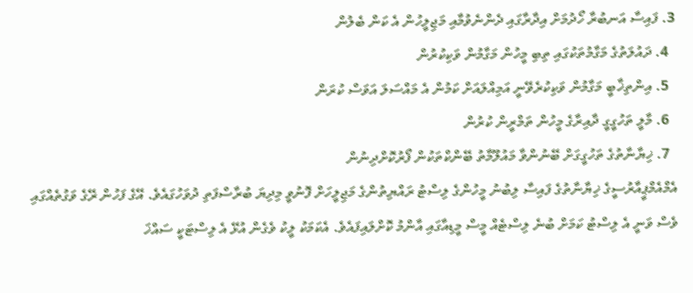3. ފައިސާ އަނބުރާ ހޯދުމަށް އިދާރާގައި ދެންނެވުމާއި މަޖިލީހުން އެ ކަން ބެލުން
  4. ދައުލަތުގެ މަގާމުތަކުގައި ތިބި މީހުން މަގާމުން ވަކިކުރުން
  5. އިންތިޚާބީ މަގާމުން ވަކިކުރެވޭނީ އަމިއްލައަށް ކަމުން އެ މައްސަލަ އަވަސް ކުރަން
  6. މާލީ ތަހުގީގީ ދާއިރާގެ މީހުން ތަމްރީން ކުރުން
  7. ޚިޔާނާތުގެ ތަހުގީގަށް ބޭނުންވާ މައުލޫމާތު ބޭންކްތަކުން ފޯރުކޮށްދިނުން
އެމްއެމްޕީއާރުސީގެ ޚިޔާނާތުގެ ފައިސާ ލިބުނު މީހުންގެ ލިސްޓު ރައްޔިތުންގެ މަޖިލީހަށް ފޮނުވީ މިދިޔަ ބުރާސްފަތި ދުވަހުގައެވެ. އޭގެ ފަހުން ރޭގެ ވަގުތެއްގައި ވެސް ވަނީ އެ ލިސްޓު ކަމަށް ބުނެ ލިސްޓެއް މީސް މީޑިއާގައި އާންމު ކޮށްލައިފައެވެ. އެކަމަކު ލީކު ވެގެން އުޅޭ އެ ލިސްޓަކީ ސައްޚަ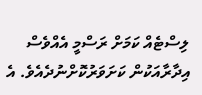ލިސްޓެއް ކަމަށް ރަސްމީ އެއްވެސް އިދާރާއަކުން ކަށަވަރުކޮށްނުދެއެވެ. އެ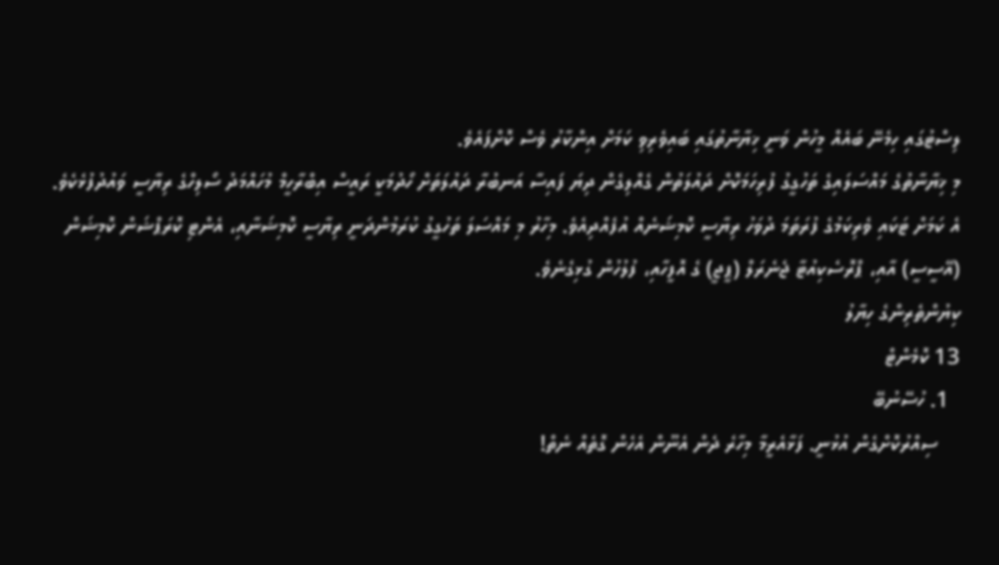ލިސްޓުގައި ހިމެނޭ ބައެއް މީހުން ވަނީ ޚިޔާނާތުގައި ބައިވެރިވި ކަމަށް އިންކާރު ވެސް ކޮށްފައެވެ.
މި ޚިޔާނާތުގެ މައްސަލައިގެ ތަހުގީގު ފުރިހަމަކޮށް ދައުލަތުން ގެއްލިގެން ދިޔަ ފައިސާ އަނބުރާ ދައުލަތަށް ހޯދުމަކީ ރައީސް އިބްރާހީމް މުހައްމަދު ސޯލިހްގެ ރިޔާސީ ވައުދުފުޅެކެވެ. އެ ކަމަށް ޓަކައި ވެރިކަމުގެ ފުރަތަމަ ދުވަހު ރިޔާސީ ކޮމިޝަނެއް އުފެއްދިއެވެ. މިހާރު މި މައްސަލަ ތަހުގީގު ކުރަމުންދަނީ ރިޔާސީ ކޮމިޝަނާއި، އެންޓި ކޮރަޕްޝަން ކޮމިޝަން (އޭސީސީ) އާއި، ޕްރޮސެކިއުޓާ ޖެނެރަލް (ޕީޖީ) ގެ އޮފީހާއި، ފުލުހުން ގުޅިގެނެވެ.
ކިޔުންތެރިންގެ ހިޔާލު
13 ކޮމެންޓް
  1. ހުސޭނުބޭ
    ސިއްރުކޮށްގެން އުޅުނީ. ފަޅާއެރީމާ މިހާރެ ދެން އެނޫން އެހެން ގޮތެއް ނެތް!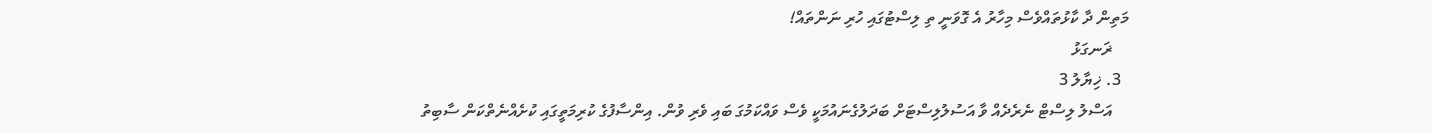މަތިން ދާ ކާޅުތައްވެސް މިހާރު އެ ގޮވަނީ ތި ލިސްޓުގައި ހުރި ނަންތައް!
    ޜަނގަޅު
  3. ޚިޔާލު 3
    އަސްލު ލިސްޓް ނެރެދެއް ވާ އަސުލުލިސްޓަށް ބަދަލުގެނައުމަކީ ވެސް ވައްކަމުގަ ބައި ވެރި ވުން. އިންސާފުގެ ކުރިމަތީގައި ކުށެއްނެތްކަން ސާބިތު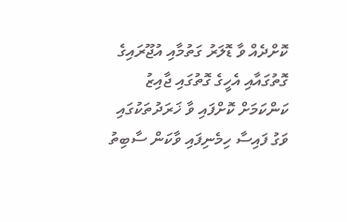ކޮށްދެއް ވާ ޑޮލަރު ގަތުމާއި އުޖޫރައިގެ ގޮތުގައާއި އެހީގެ ގޮތުގައި ޖާއިޒު ކަންކަމަށް ކޮށްފައި ވާ ޚަރަދުތަކުގައި ވަގު ފައިސާ ހިމެނިފައި ވާކަން ސާބިތު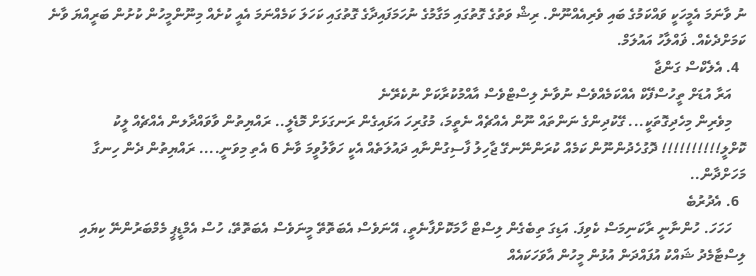ނު ވާނަމަ އެމީހަކީ ވައްކަމުގެ ބައި ވެރިއެއްނޫން. ރިޝް ވަތުގެ ގޮތުގައި މަގާމުގެ ނުހަމަފައިދާގެ ގޮތުގައި ކަހަލަ ކަމެއްނަމަ އެއީ ކުށެއް މިނޫންމީހުން ކުށުން ބަރީއްޔަ ވާނެ ކަމަށްދެކެއް. ޥައްލާހު އައުލަމް.
  4. އެލެކްސް ގަންޖާ
    އަރާ އުޑަށް ތީހުސްފޭކް އެއްކަމެއްވެސް ނުވާނެ ލިސްޓްވެސް އާއްމުކުރާކަށް ނުކެރޭނެ
    މިވެރިން މިހެދިގޮތަކީ... ގޭކުދިންގެ ނަންތައް ނޫން އެއްޗެއް ނެތީމަ، މުގުރިހަ އަޅައިގެން ރަނގަޅަށް މޮޑެލީ.. ރައްޔިތުން ވާވައްދާލން އެއްޗެއް ލީކު ކޮށްލީ!!!!!!!!!! ދޮގުހެދުންނޫން ކަމެއް ކުރަންނޭނގޭ ޖާހިލު ފާސިގުންނާއި ދައުލަތެއް އެކީ ހަވާލުވީމަ ވާނެ 6 އެތި މިވަނީ.... ރައްޔިތުން ދެން ހިނގާ މަހަށްދާން..
  6. އެދުރުބެ
    ހަހަހަ. ހުންނާނީ ރާކަނިމަސް ކެވިފަ. އަޑިގަ ތިބެގެން ލިސްޓް ހާމަކޮށްފާނެތީ، އޭނަވެސް އެބަތޮތޭ މީނަވެސް އެބަތޮތޭ، ހުސް އެމްޑީޕީ މެމްބަރުންނޭ ކިޔައި ލިސްޓާމެދު ޝައްކު އުފައްދަން އުޅުން މީހުން އާވަހަކައެއް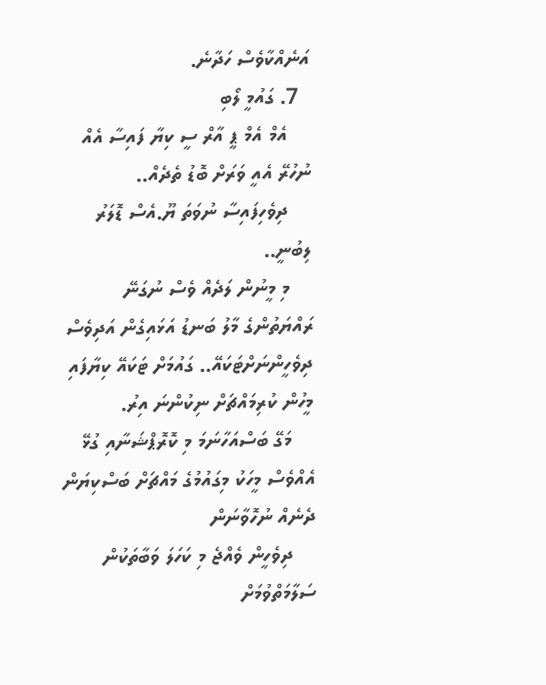އަނެއްކާވެސް ހަދާނެ.
  7. ގައުމީ ލޯބި
    އެމް އެމް ޕީ އާރް ސީ ކިޔާ ފައިސާ އެއް ނުހުރޭ އެއީ ވަރަށް ބޮޑު ތެދެއް..
    ދިވެހިފައިސާ ނުވަތަ ޔޫ.އެސް ޑޮލަރު ލިބުނީ..
    މި މީނުން ލަދެއް ވެސް ނުގަނޭ ރައްޔަތުންގެ މާލު ބަނޑު އަޅައިގެން އަދިވެސް ދިވެހީންނަށްޓަކައޭ.. ގައުމަށް ޓަކައޭ ކިޔާފައި މީހުން ކުރިމައްޗަށް ނިކުންނަ އިރު.
    މަގޭ ބަސްއަހާނަމަ މި ކޮރޮޕްޝަނާއި ގުޅޭ އެއްވެސް މީހަކު މިގައުމުގެ މައްޗަށް ބަސްކިޔަން ދެނެއް ނުހޮވާނަން
    ދިވެހީން ވެއްޖެ މި ކަހަލަ ވަބާތަކުން ސަލާމަތްވުމަށް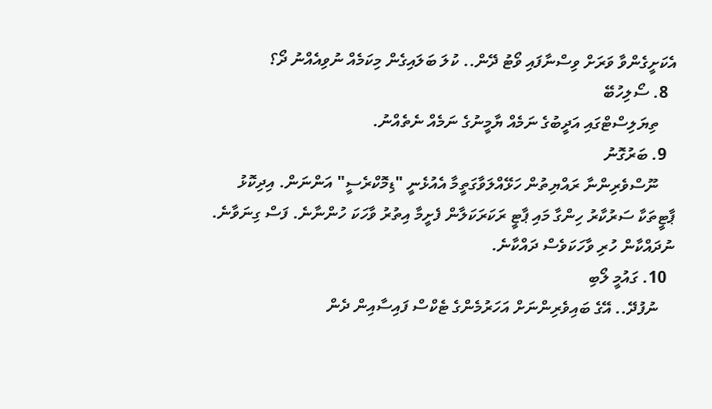އެކަށީގެންވާ ވަރަށް ވިސްނާފައި ވޯޓު ދޭން.. ކުލަ ބަލައިގެން މިކަމެއް ނުވިއެއްނު ދޯ؟
  8. ސޯލިހުބޭ
    ތިޔަލިސްޓްގައި އަދީބުގެ ނަމެއް ޔާމީނުގެ ނަމެއް ނެތެއްނު.
  9. ބަރުގޮނު
    ނޫސްވެރިންނާ ރައްޔިތުން ހަޅޭއްލަވާގަތީމާ އެއުޅެނީ "ޑިމޮކްރެސީ" އަންނަން. އިދިކޮޅު ޕާޓީތަކާ ސަރުކާރު ހިންގާ މައި ޕާޓީ ރަކަރަކަލާން ފެށީމާ އިތުރު ވާހަކަ ހުންނާނެ. ފަސް ގިނަވާނެ. ނުދައްކާން ހުރި ވާހަކަވެސް ދައްކާނެ.
  10. ގައުމީ ލޯބި
    ނުފުދޭ.. އޭގެ ބައިވެރިންނަށް އަހަރުމެންގެ ޓެކްސް ފައިސާއިން ދެން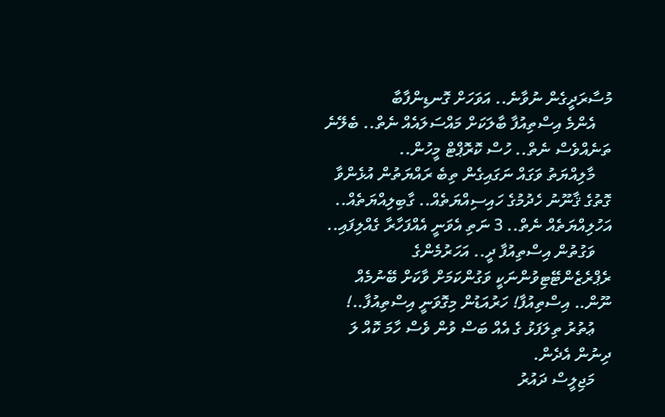މުސާރަދީގެން ނުވާނެ.. އަވަހަށް ގޮނޑިންފާބާ
    އެންމެ އިސްތިއުފާ ބާލަކަށް މައްސަލައެއް ނެތް.. ބެލޭނެ ތަނެއްވެސް ނެތް.. ހުސް ކޮރޮޕްޓް މީހުން..
    މާލިއްޔަތު ވަގައް ނަގައިގެން ތިބެ ރައްޔަތުން އުޅެންވާ ގޮތުގެ ޤާނޫނު ހެދުމުގެ ހައިސިއްޔަތެއް.. ގާބިލިއްޔަތެއް.. އަހުލިއްޔަތެއް ނެތް.. 3 ނަތި އެވަނީ އެއްފަހާރާ ގެއްލިފައި..
    ވަގުތުން އިސްތިއުފާ ދީ.. އަހަރުމެންގެ ރެޕްރެޒެންޓޭޓިވުންނަކީ ވަގުންކަމަށް ވާކަށް ބޭނުމެއް ނޫން.. އިސްތިއުފާ! ހަރުއަޑުން މިގޮވަނީ އިސްތިއުފާ..!
    ޢުތުރު ތިލަފަޅު ގެ އެއް ބަސް ވުން ވެސް ހާމަ ކޮއް ލަ ދިނުން އެދެން.
    މަޖިލީސް ދައުރު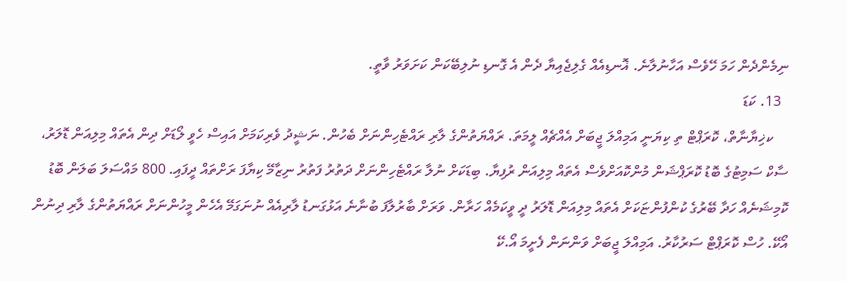ނިމެންދެން ހަމަ ހޭވެސް އަހާނުލާނެ. ޣޮނޑިއެއް ގެލިޖެއިޔާ ދެން އެ ގޮނޑި ނުލިބޭކަން ކަށަވަރު ވާތީ.
  13. ކަޑަ
    ކޚިޔާނާތް، ކޮރަޕްޓް ތި ކިޔަނީ އަމިއްލަ ޖީބަށް އެއްޗެއް ލީމަތަ. ރައްޔަތުންގެ ލާރި ރައްޓެހިންނަށް ބެހުން. ނަޝީދު ވެރިކަމަށް އައިސް ހެވީ ލޯޑަށް ދިން އެތައް މިލިއަން ޑޮލަރު، ސާކް ސަމިޓުގެ ބޮޑު ކޮރަޕްޝަން މުންކޮއަށްވެސް އެތައް މިލިއަން ރުފިޔާ. ބިޑަކަށް ނުލާ ރައްޓެހިންނަށް ދަތުރު ފަތުރު ނިޒާމޭ ކިޔާފަ ރަށްތައް ދީފައި. 800 މައްސަލަ ބަލަން ބޮޑު ކޮމިޝަނެއް ހަދާ ބޭރުގެ ކުންފުންޏަކަށް އެތައް މިލިއަން ޑޮލަރު ދީ ވީކަމެއް ހަރާން. ވަރަށް ބާރުލާފަ ބުނާނެ އަޅުގަނޑު ލާރިއެއް ނުނަގަމޭ އެހެން މީހުންނަށް ރައްޔަތުންގެ ލާރި ދިނުން އޯކޭ. ހުސް ކޮރަޕްޓް ސަރުކާރު. އަމިއްލަ ޖީބަށް ވަންނަން ފެށީމަ އޯ.ކޭ